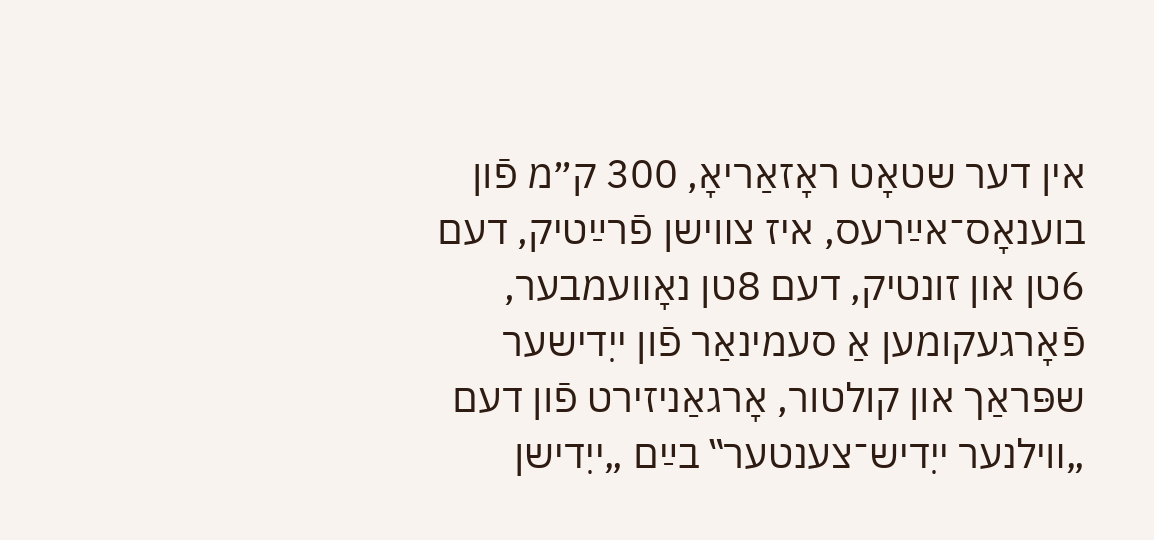אין דער שטאָט ראָזאַריאָ, 300 ק״מ פֿון בוענאָס־אײַרעס, איז צװישן פֿרײַטיק, דעם 6טן און זונטיק, דעם 8טן נאָװעמבער, פֿאָרגעקומען אַ סעמינאַר פֿון ייִדישער שפּראַך און קולטור, אָרגאַניזירט פֿון דעם „װילנער ייִדיש־צענטער‟ בײַם „ייִדישן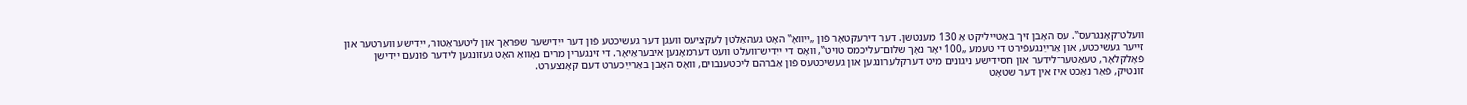װעלט־קאָנגרעס‟. עס האָבן זיך באַטייליקט אַ 130 מענטשן. דער דירעקטאָר פֿון „ייִװאָ‟ האָט געהאַלטן לעקציעס װעגן דער געשיכטע פֿון דער ייִדישער שפּראַך און ליטעראַטור, ייִדישע װערטער און זייער געשיכטע, און אַרײַנגעפֿירט די טעמע „100 יאָר נאָך שלום־עליכמס טויט‟, װאָס די ייִדיש־װעלט װעט דערמאָנען איבעראַיאָר. די זינגערין מרים נאָװאַ האָט געזונגען לידער פֿונעם ייִדישן פֿאָלקלאָר, טעאַטער־לידער און חסידישע ניגונים מיט דערקלערונגען און געשיכטעס פֿון אַבֿרהם ליכטענבוים, װאָס האָבן באַרײַכערט דעם קאָנצערט.
זונטיק, פֿאַר נאַכט איז אין דער שטאָט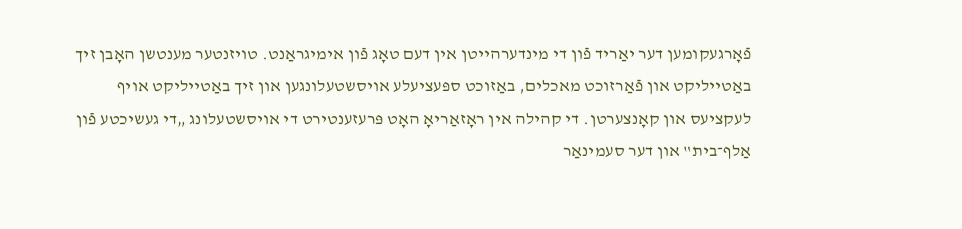פֿאָרגעקומען דער יאַריד פֿון די מינדערהייטן אין דעם טאָג פֿון אימיגראַנט. טויזנטער מענטשן האָבן זיך באַטייליקט און פֿאַרזוכט מאכלים, באַזוכט ספּעציעלע אויסשטעלונגען און זיך באַטייליקט אויף לעקציעס און קאָנצערטן. די קהילה אין ראָזאַריאָ האָט פּרעזענטירט די אויסשטעלונג „די געשיכטע פֿון אַלף־בית‟ און דער סעמינאַר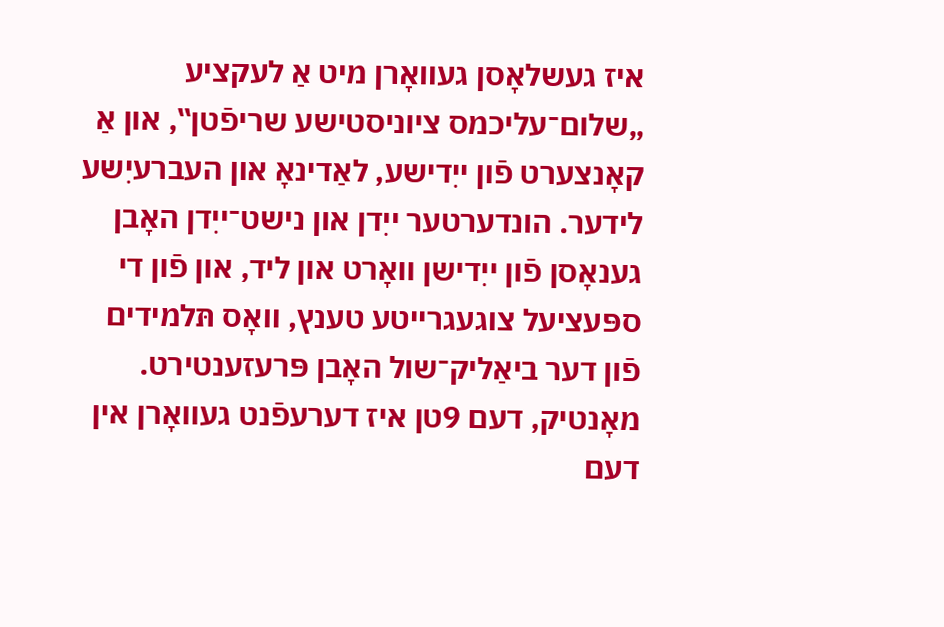איז געשלאָסן געװאָרן מיט אַ לעקציע „שלום־עליכמס ציוניסטישע שריפֿטן‟, און אַ קאָנצערט פֿון ייִדישע, לאַדינאָ און העברעיִשע לידער. הונדערטער ייִדן און נישט־ייִדן האָבן גענאָסן פֿון ייִדישן װאָרט און ליד, און פֿון די ספּעציעל צוגעגרייטע טענץ, װאָס תּלמידים פֿון דער ביאַליק־שול האָבן פּרעזענטירט.
מאָנטיק, דעם 9טן איז דערעפֿנט געװאָרן אין דעם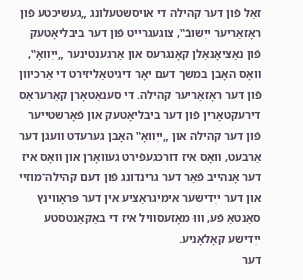זאַל פֿון דער קהילה די אויסשטעלונג „געשיכטע פֿון ראָזאַריער ייִשובֿ‟, צוגעגרייט פֿון דער ביבליאָטעק פֿון נאַציאָנאַלן קאָנגרעס און אַרגענטינער „ייִװאָ‟, װאָס האָבן במשך דעם יאָר דיגיטאַליזירט די אַרכיװן פֿון דער ראָזאַריער קהילה. די סענאַטאָרן קאַרעראַס דירעקטאָרין פֿון דער ביבליאָטעק און פֿאָרשטייער פֿון דער קהילה און „ייִװאָ‟ האָבן גערעדט װעגן דער אַרבעט, װאָס איז דורכגעפֿירט געװאָרן און װאָס איז דער אָנהייב פֿאַר דער גרינדונג פֿון דעם קהילה־מוזיי און דער ייִדישער אימיגראַציע אין דער פּראָװינץ סאַנטאַ פֿע, װוּ מאָזעסװיל איז די באַקאַנטסטע ייִדישע קאָלאָניע.
דער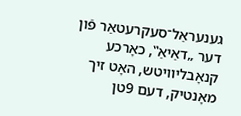גענעראַל־סעקרעטאַר פֿון דער „דאַיאַ‟, כאָרכע קנאָבליװיטש, האָט זיך מאָנטיק, דעם 9טן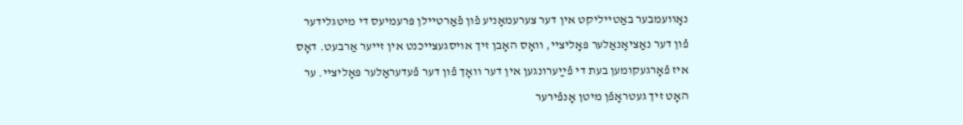נאָװעמבער באַטייליקט אין דער צערעמאָניע פֿון פֿאַרטיילן פּרעמיעס די מיטגלידער פֿון דער נאַציאָנאַלער פּאָליציי, װאָס האָבן זיך אויסגעצייכנט אין זייער אַרבעט. דאָס איז פֿאָרגעקומען בעת די פֿײַערונגען אין דער װאָך פֿון דער פֿעדעראַלער פּאָליציי. ער האָט זיך געטראָפֿן מיטן אָנפֿירער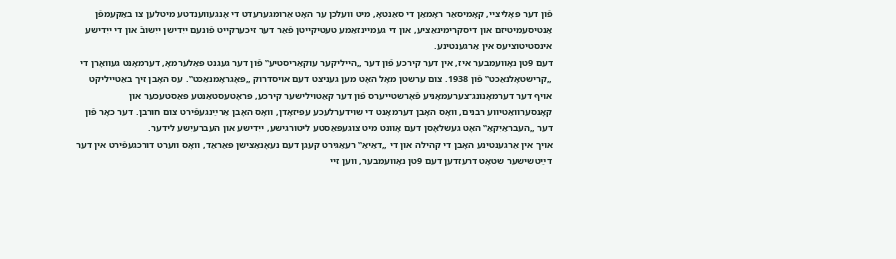פֿון דער פּאָליציי, קאָמיסאַר ראָמאַן די סאַנטאָ, מיט װעלכן ער האָט אַרומגערעדט די אָנגעװענדטע מיטלען צו באַקעמפֿן אַנטיסעמיטיזם און דיסקרימינאַציע, און די געמיינזאַמע טעטיקייטן פֿאַר דער זיכערקייט פֿונעם ייִדישן ייִשובֿ און די ייִדישע אינסטיטוציעס אין אַרגענטינע.
דעם 9טן נאָװעמבער איז, אין דער קירכע פֿון דער „הייליקער עוקאַריסטיע‟ פֿון דער געגנט פּאַלערמאָ, דערמאָנט געװאָרן די „קרישטאָלנאַכט‟ פֿון 1938. צום ערשטן מאָל האָט מען געניצט דעם אויסדרוק „פּאָגראָמנאַכט‟. עס האָבן זיך באַטייליקט אויף דער דערמאָנונג־צערעמאָניע פֿאָרשטייערס פֿון דער קאַטוילישער קירכע, פּראָטעסטאַנטע פּאַסטעכער און קאָנסערװאַטיװע רבנים, װאָס האָבן דערמאָנט די שוידערלעכע עפּיזאָדן, װאָס האָבן אַרײַנגעפֿירט צום חורבן. דער כאָר פֿון דער „העבראַיִקאַ‟ האָט געשלאָסן דעם אָװנט מיט צוגעפּאַסטע ליטורגישע, ייִדישע און העברעיִשע לידער.
אויך אין אַרגענטינע האָבן די קהילה און די „דאַיאַ‟ רעאַגירט קעגן דעם נעאָנאַצישן פּאַראַד, װאָס װערט דורכגעפֿירט אין דער דײַטשישער שטאָט דרעזדען דעם 9טן נאָװעמבער, װען זיי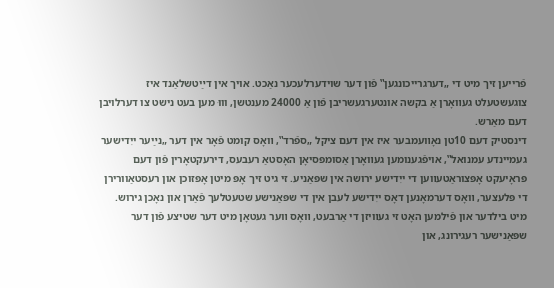פֿרייען זיך מיט די „דערגרייכונגען‟ פֿון דער שוידערלעכער נאַכט. אויך אין דײַטשלאַנד איז צוגעשטעלט געװאָרן אַ בקשה אונטערגעשריבן פֿון אַ 24000 מענטשן, וווּ מען בעט נישט צו דערלויבן דעם מאַרש.
דינסטיק דעם 10טן נאָװעמבער איז אין דעם ציקל „ספֿרד‟, װאָס קומט פֿאָר אין דער „נײַער ייִדישער געמיינדע עמנואל‟, אויפֿגענומען געװאָרן אַסומפּסיאָן האָסטאַ רעבעס, דירעקטאָרין פֿון דעם פּראָיעקט אָפּצוראַטעװען די ייִדישע ירושה אין שפּאַניע. זי גיט זיך אָפּ מיטן אָפּזוכן און רעסטאַוורירן די פּלעצער, װאָס דערמאָנען דאָס ייִדישע לעבן אין די שפּאַנישע שטעטלעך פֿאַרן און נאָכן גירוש. מיט בילדער און פֿילמען האָט זי געװיזן די אַרבעט, װאָס װער געטאָן מיט דער שטיצע פֿון דער שפּאַנישער רעגירונג, און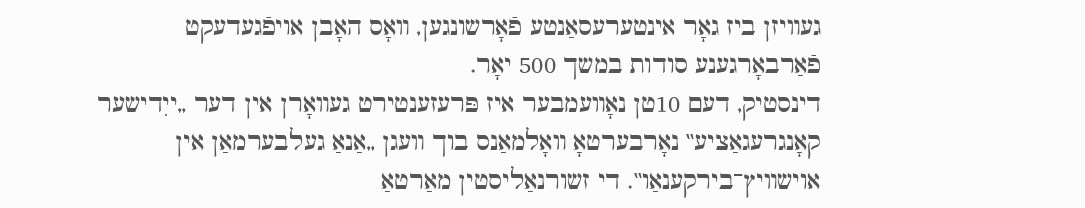געװיזן ביז גאָר אינטערעסאַנטע פֿאָרשונגען, װאָס האָבן אויפֿגעדעקט פֿאַרבאָרגענע סודות במשך 500 יאָר.
דינסטיק, דעם 10טן נאָװעמבער איז פּרעזענטירט געװאָרן אין דער „ייִדישער קאָנגרעגאַציע‟ נאָרבערטאָ װאָלמאַנס בוך װעגן „אַנאַ געלבערמאַן אין אוישװיץ־בירקענאַו‟. די זשורנאַליסטין מאַרטאַ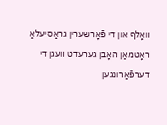װאָלף און די פֿאָרשערין גראַסיעלאַ ראָטמאַן האָבן גערעדט װעגן די דערפֿאַרונגען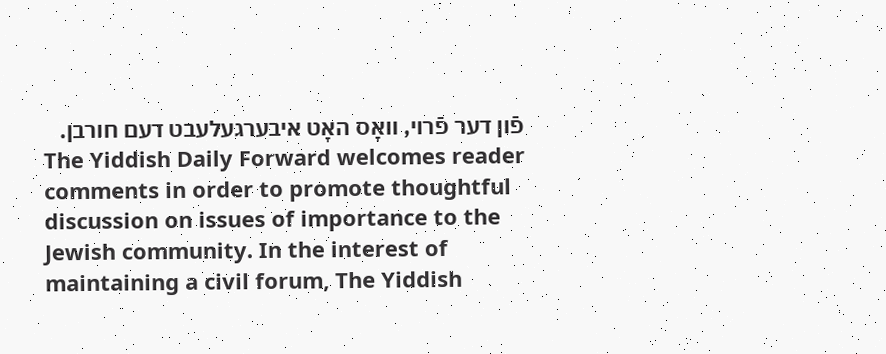פֿון דער פֿרוי, װאָס האָט איבערגעלעבט דעם חורבן.
The Yiddish Daily Forward welcomes reader comments in order to promote thoughtful discussion on issues of importance to the Jewish community. In the interest of maintaining a civil forum, The Yiddish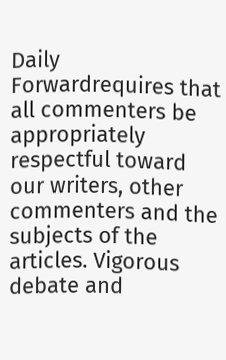Daily Forwardrequires that all commenters be appropriately respectful toward our writers, other commenters and the subjects of the articles. Vigorous debate and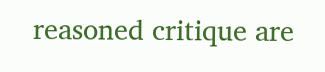reasoned critique are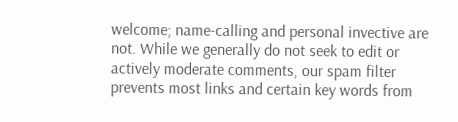welcome; name-calling and personal invective are not. While we generally do not seek to edit or actively moderate comments, our spam filter prevents most links and certain key words from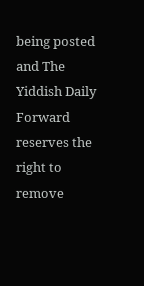being posted and The Yiddish Daily Forward reserves the right to remove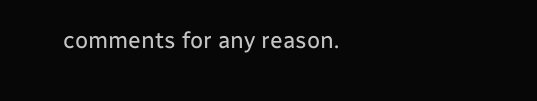comments for any reason.